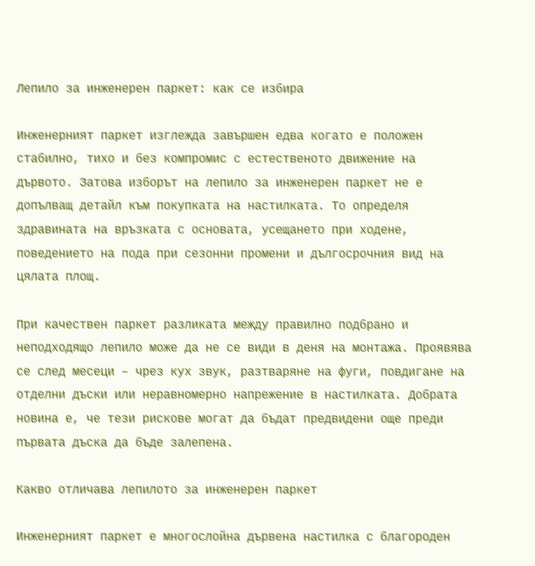Лепило за инженерен паркет: как се избира

Инженерният паркет изглежда завършен едва когато е положен стабилно, тихо и без компромис с естественото движение на дървото. Затова изборът на лепило за инженерен паркет не е допълващ детайл към покупката на настилката. То определя здравината на връзката с основата, усещането при ходене, поведението на пода при сезонни промени и дългосрочния вид на цялата площ.

При качествен паркет разликата между правилно подбрано и неподходящо лепило може да не се види в деня на монтажа. Проявява се след месеци – чрез кух звук, разтваряне на фуги, повдигане на отделни дъски или неравномерно напрежение в настилката. Добрата новина е, че тези рискове могат да бъдат предвидени още преди първата дъска да бъде залепена.

Какво отличава лепилото за инженерен паркет

Инженерният паркет е многослойна дървена настилка с благороден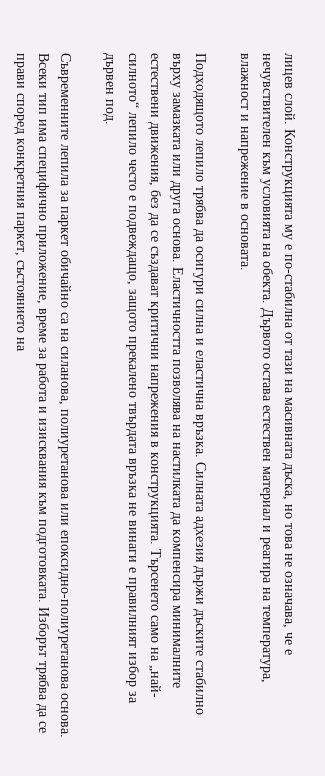лицев слой. Конструкцията му е по-стабилна от тази на масивната дъска, но това не означава, че е нечувствителен към условията на обекта. Дървото остава естествен материал и реагира на температура, влажност и напрежение в основата.

Подходящото лепило трябва да осигури силна и еластична връзка. Силната адхезия държи дъските стабилно върху замазката или друга основа. Еластичността позволява на настилката да компенсира минималните естествени движения, без да се създават критични напрежения в конструкцията. Търсенето само на „най-силното“ лепило често е подвеждащо, защото прекалено твърдата връзка не винаги е правилният избор за дървен под.

Съвременните лепила за паркет обичайно са на силанова, полиуретанова или епоксидно-полиуретанова основа. Всеки тип има специфично приложение, време за работа и изисквания към подготовката. Изборът трябва да се прави според конкретния паркет, състоянието на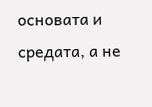основата и средата, а не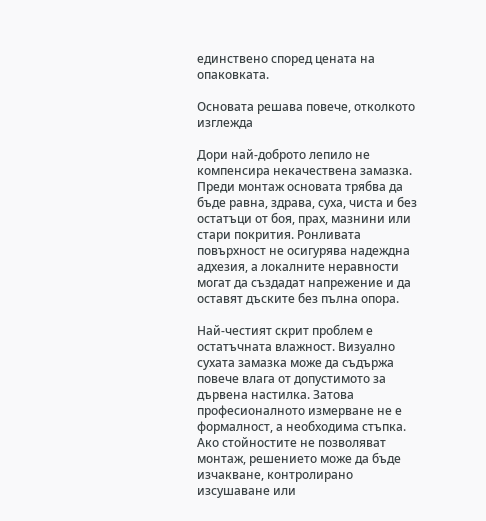единствено според цената на опаковката.

Основата решава повече, отколкото изглежда

Дори най-доброто лепило не компенсира некачествена замазка. Преди монтаж основата трябва да бъде равна, здрава, суха, чиста и без остатъци от боя, прах, мазнини или стари покрития. Ронливата повърхност не осигурява надеждна адхезия, а локалните неравности могат да създадат напрежение и да оставят дъските без пълна опора.

Най-честият скрит проблем е остатъчната влажност. Визуално сухата замазка може да съдържа повече влага от допустимото за дървена настилка. Затова професионалното измерване не е формалност, а необходима стъпка. Ако стойностите не позволяват монтаж, решението може да бъде изчакване, контролирано изсушаване или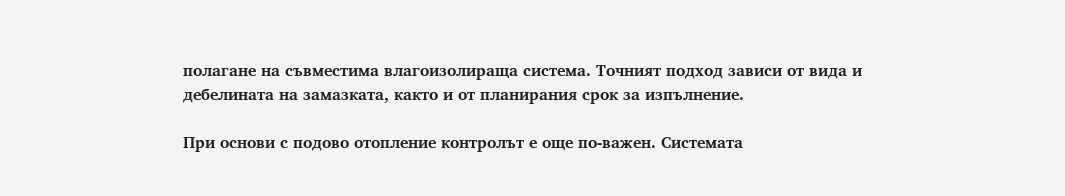полагане на съвместима влагоизолираща система. Точният подход зависи от вида и дебелината на замазката, както и от планирания срок за изпълнение.

При основи с подово отопление контролът е още по-важен. Системата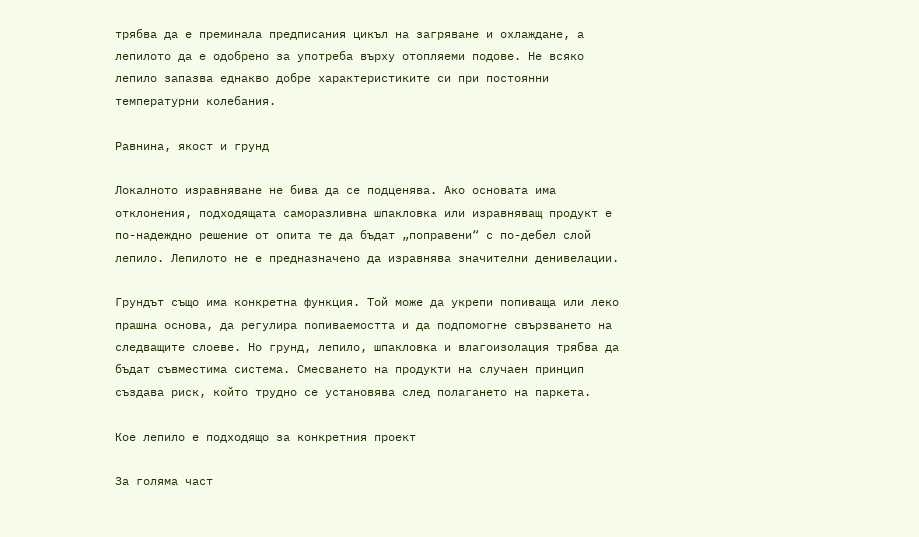трябва да е преминала предписания цикъл на загряване и охлаждане, а лепилото да е одобрено за употреба върху отопляеми подове. Не всяко лепило запазва еднакво добре характеристиките си при постоянни температурни колебания.

Равнина, якост и грунд

Локалното изравняване не бива да се подценява. Ако основата има отклонения, подходящата саморазливна шпакловка или изравняващ продукт е по-надеждно решение от опита те да бъдат „поправени“ с по-дебел слой лепило. Лепилото не е предназначено да изравнява значителни денивелации.

Грундът също има конкретна функция. Той може да укрепи попиваща или леко прашна основа, да регулира попиваемостта и да подпомогне свързването на следващите слоеве. Но грунд, лепило, шпакловка и влагоизолация трябва да бъдат съвместима система. Смесването на продукти на случаен принцип създава риск, който трудно се установява след полагането на паркета.

Кое лепило е подходящо за конкретния проект

За голяма част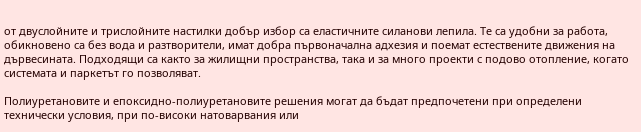от двуслойните и трислойните настилки добър избор са еластичните силанови лепила. Те са удобни за работа, обикновено са без вода и разтворители, имат добра първоначална адхезия и поемат естествените движения на дървесината. Подходящи са както за жилищни пространства, така и за много проекти с подово отопление, когато системата и паркетът го позволяват.

Полиуретановите и епоксидно-полиуретановите решения могат да бъдат предпочетени при определени технически условия, при по-високи натоварвания или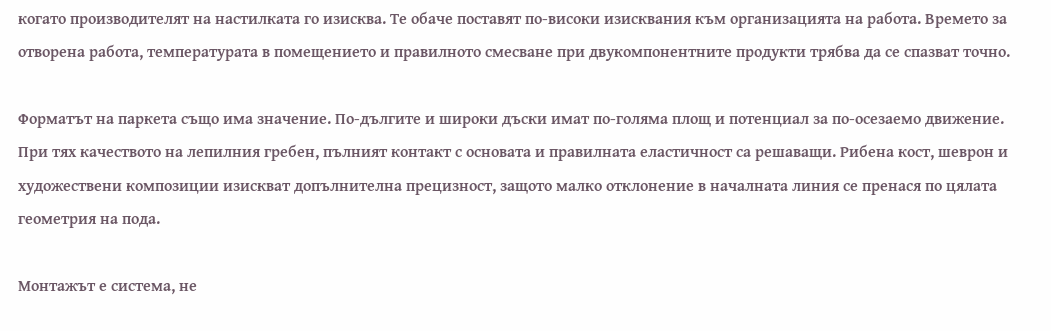когато производителят на настилката го изисква. Те обаче поставят по-високи изисквания към организацията на работа. Времето за отворена работа, температурата в помещението и правилното смесване при двукомпонентните продукти трябва да се спазват точно.

Форматът на паркета също има значение. По-дългите и широки дъски имат по-голяма площ и потенциал за по-осезаемо движение. При тях качеството на лепилния гребен, пълният контакт с основата и правилната еластичност са решаващи. Рибена кост, шеврон и художествени композиции изискват допълнителна прецизност, защото малко отклонение в началната линия се пренася по цялата геометрия на пода.

Монтажът е система, не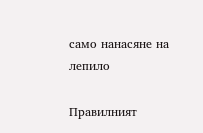само нанасяне на лепило

Правилният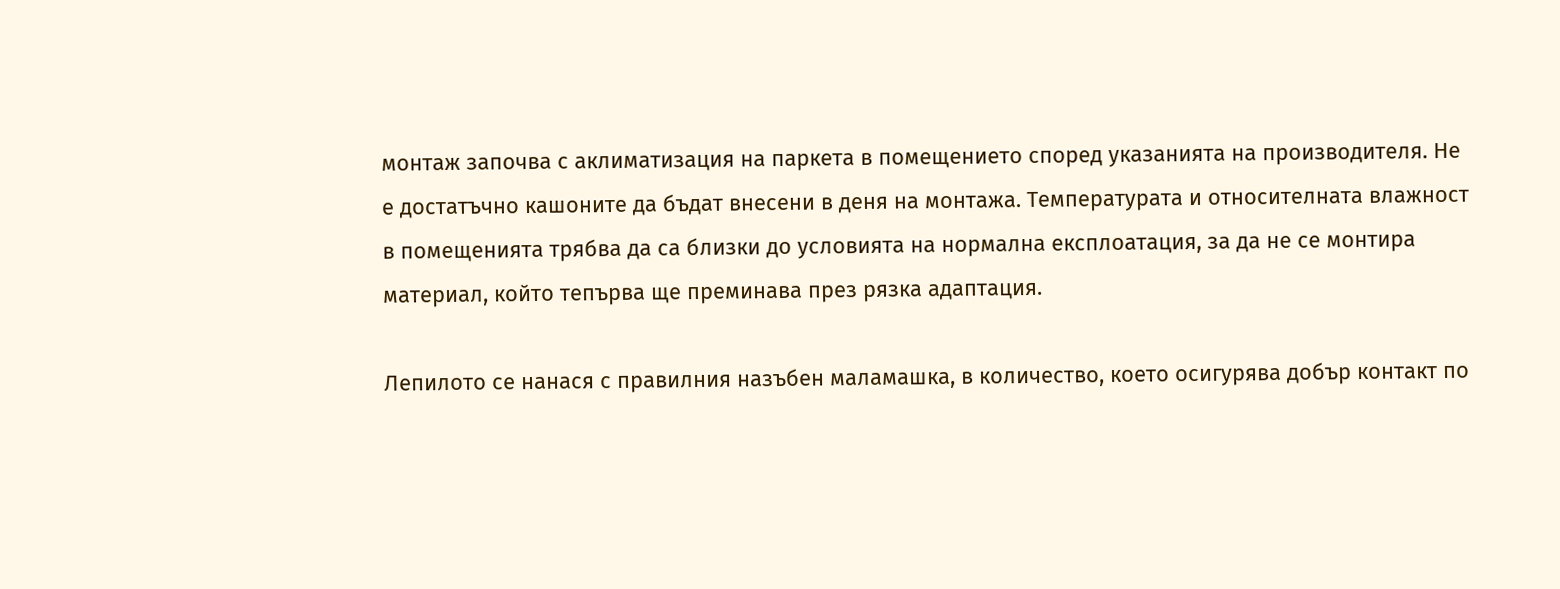монтаж започва с аклиматизация на паркета в помещението според указанията на производителя. Не е достатъчно кашоните да бъдат внесени в деня на монтажа. Температурата и относителната влажност в помещенията трябва да са близки до условията на нормална експлоатация, за да не се монтира материал, който тепърва ще преминава през рязка адаптация.

Лепилото се нанася с правилния назъбен маламашка, в количество, което осигурява добър контакт по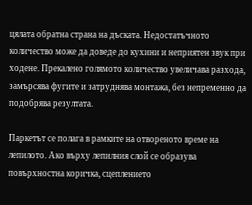цялата обратна страна на дъската. Недостатъчното количество може да доведе до кухини и неприятен звук при ходене. Прекалено голямото количество увеличава разхода, замърсява фугите и затруднява монтажа, без непременно да подобрява резултата.

Паркетът се полага в рамките на отвореното време на лепилото. Ако върху лепилния слой се образува повърхностна коричка, сцеплението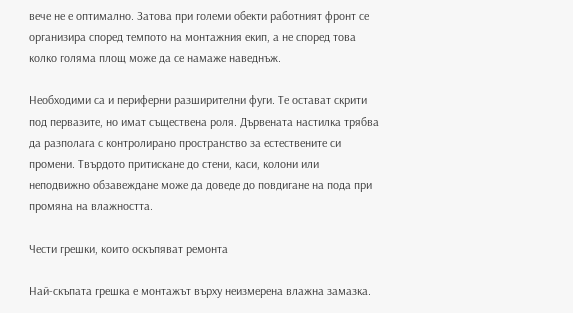вече не е оптимално. Затова при големи обекти работният фронт се организира според темпото на монтажния екип, а не според това колко голяма площ може да се намаже наведнъж.

Необходими са и периферни разширителни фуги. Те остават скрити под первазите, но имат съществена роля. Дървената настилка трябва да разполага с контролирано пространство за естествените си промени. Твърдото притискане до стени, каси, колони или неподвижно обзавеждане може да доведе до повдигане на пода при промяна на влажността.

Чести грешки, които оскъпяват ремонта

Най-скъпата грешка е монтажът върху неизмерена влажна замазка.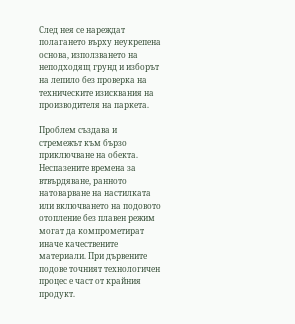След нея се нареждат полагането върху неукрепена основа, използването на неподходящ грунд и изборът на лепило без проверка на техническите изисквания на производителя на паркета.

Проблем създава и стремежът към бързо приключване на обекта. Неспазените времена за втвърдяване, ранното натоварване на настилката или включването на подовото отопление без плавен режим могат да компрометират иначе качествените материали. При дървените подове точният технологичен процес е част от крайния продукт.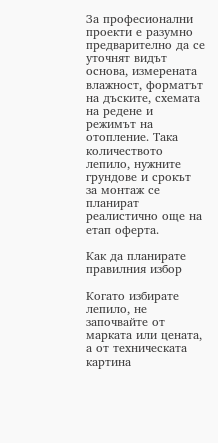За професионални проекти е разумно предварително да се уточнят видът основа, измерената влажност, форматът на дъските, схемата на редене и режимът на отопление. Така количеството лепило, нужните грундове и срокът за монтаж се планират реалистично още на етап оферта.

Как да планирате правилния избор

Когато избирате лепило, не започвайте от марката или цената, а от техническата картина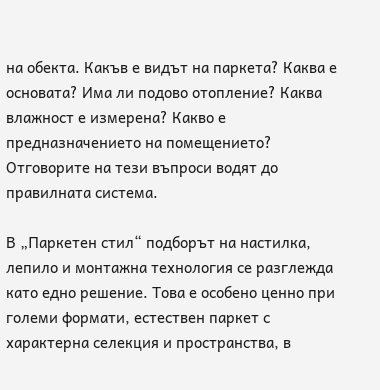на обекта. Какъв е видът на паркета? Каква е основата? Има ли подово отопление? Каква влажност е измерена? Какво е предназначението на помещението? Отговорите на тези въпроси водят до правилната система.

В „Паркетен стил“ подборът на настилка, лепило и монтажна технология се разглежда като едно решение. Това е особено ценно при големи формати, естествен паркет с характерна селекция и пространства, в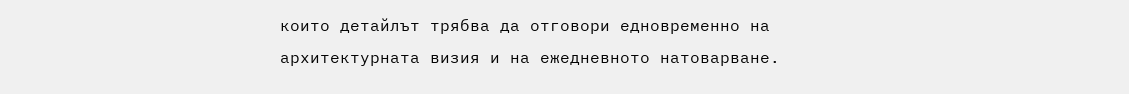които детайлът трябва да отговори едновременно на архитектурната визия и на ежедневното натоварване.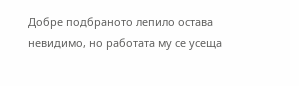Добре подбраното лепило остава невидимо, но работата му се усеща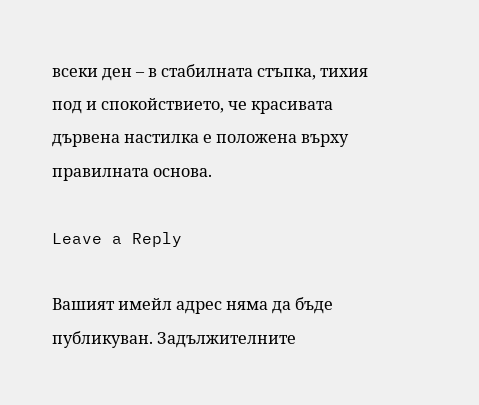всеки ден – в стабилната стъпка, тихия под и спокойствието, че красивата дървена настилка е положена върху правилната основа.

Leave a Reply

Вашият имейл адрес няма да бъде публикуван. Задължителните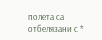полета са отбелязани с *